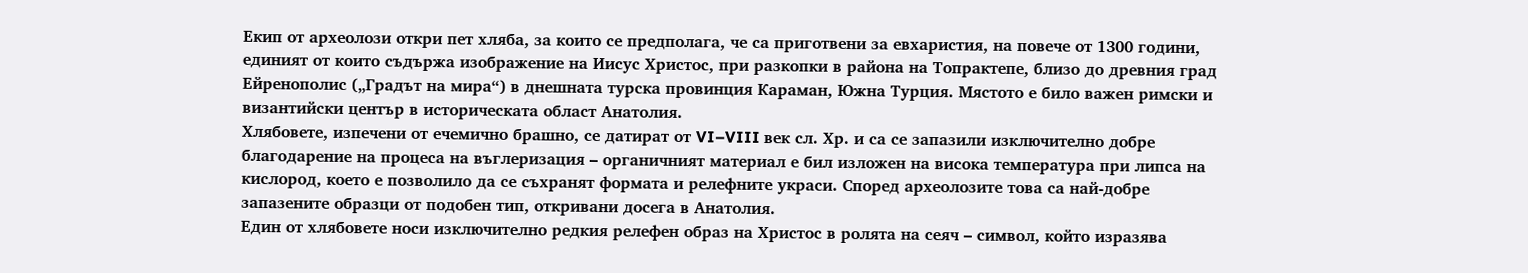Екип от археолози откри пет хляба, за които се предполага, че са приготвени за евхаристия, на повече от 1300 години, единият от които съдържа изображение на Иисус Христос, при разкопки в района на Топрактепе, близо до древния град Ейренополис („Градът на мира“) в днешната турска провинция Караман, Южна Турция. Мястото е било важен римски и византийски център в историческата област Анатолия.
Хлябовете, изпечени от ечемично брашно, се датират от VI–VIII век сл. Хр. и са се запазили изключително добре благодарение на процеса на въглеризация – органичният материал е бил изложен на висока температура при липса на кислород, което е позволило да се съхранят формата и релефните украси. Според археолозите това са най-добре запазените образци от подобен тип, откривани досега в Анатолия.
Един от хлябовете носи изключително редкия релефен образ на Христос в ролята на сеяч – символ, който изразява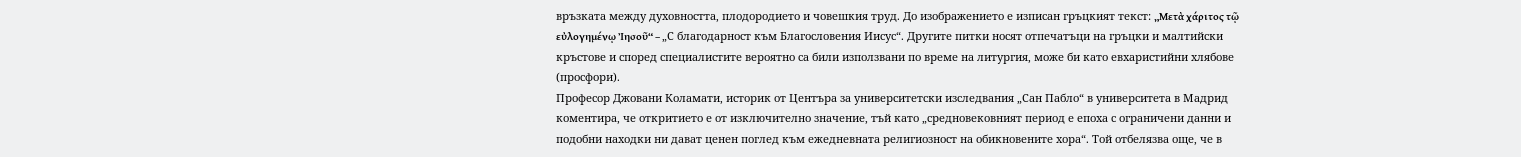връзката между духовността, плодородието и човешкия труд. До изображението е изписан гръцкият текст: „Μετὰ χάριτος τῷ εὐλογημένῳ Ἰησοῦ“ – „С благодарност към Благословения Иисус“. Другите питки носят отпечатъци на гръцки и малтийски кръстове и според специалистите вероятно са били използвани по време на литургия, може би като евхаристийни хлябове (просфори).
Професор Джовани Коламати, историк от Центъра за университетски изследвания „Сан Пабло“ в университета в Мадрид коментира, че откритието е от изключително значение, тъй като „средновековният период е епоха с ограничени данни и подобни находки ни дават ценен поглед към ежедневната религиозност на обикновените хора“. Той отбелязва още, че в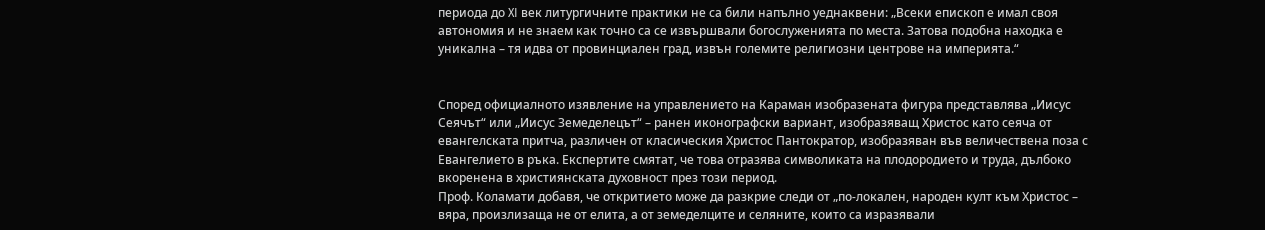периода до XI век литургичните практики не са били напълно уеднаквени: „Всеки епископ е имал своя автономия и не знаем как точно са се извършвали богослуженията по места. Затова подобна находка е уникална – тя идва от провинциален град, извън големите религиозни центрове на империята.“


Според официалното изявление на управлението на Караман изобразената фигура представлява „Иисус Сеячът“ или „Иисус Земеделецът“ – ранен иконографски вариант, изобразяващ Христос като сеяча от евангелската притча, различен от класическия Христос Пантократор, изобразяван във величествена поза с Евангелието в ръка. Експертите смятат, че това отразява символиката на плодородието и труда, дълбоко вкоренена в християнската духовност през този период.
Проф. Коламати добавя, че откритието може да разкрие следи от „по-локален, народен култ към Христос – вяра, произлизаща не от елита, а от земеделците и селяните, които са изразявали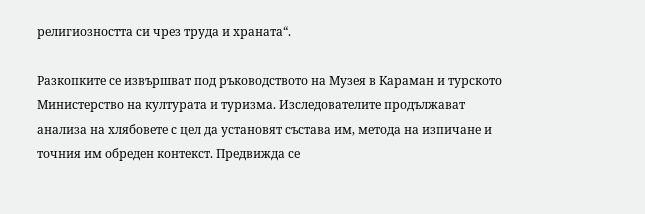религиозността си чрез труда и храната“.

Разкопките се извършват под ръководството на Музея в Караман и турското Министерство на културата и туризма. Изследователите продължават анализа на хлябовете с цел да установят състава им, метода на изпичане и точния им обреден контекст. Предвижда се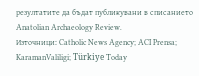резултатите да бъдат публикувани в списанието Anatolian Archaeology Review.
Източници: Catholic News Agency; ACI Prensa; KaramanValiligi; Türkiye Today